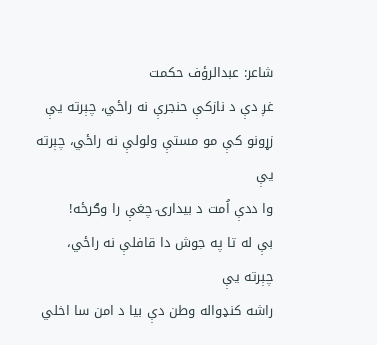شاعر: عبدالرؤف حکمت
غږ دې د نازکې حنجرې نه راځي، چېرته یې
زړونو کې مو مستې ولولې نه راځي، چېرته یې
وا ددې اُمت د بیدارۍ چغې را وګرځه!
بې له تا په جوش دا قافلې نه راځي، چېرته یې
راشه کنډواله وطن دې بیا د امن سا اخلي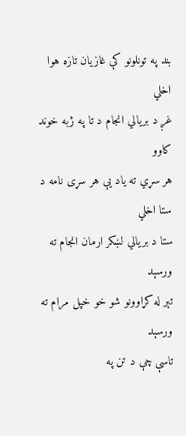بند په تونلونو کې غازیان تازه هوا اخلي
غږ د بریالي انجام د تا په ژبه خوند کاوو
هر سړي ته یاد یې هر سړی نامه د ستا اخلي
ستا د بریالي لښکر ارمان انجام ته ورسېد
تېر له کړاوونو شو خو خپل مرام ته ورسېد
تاسې چې د تن په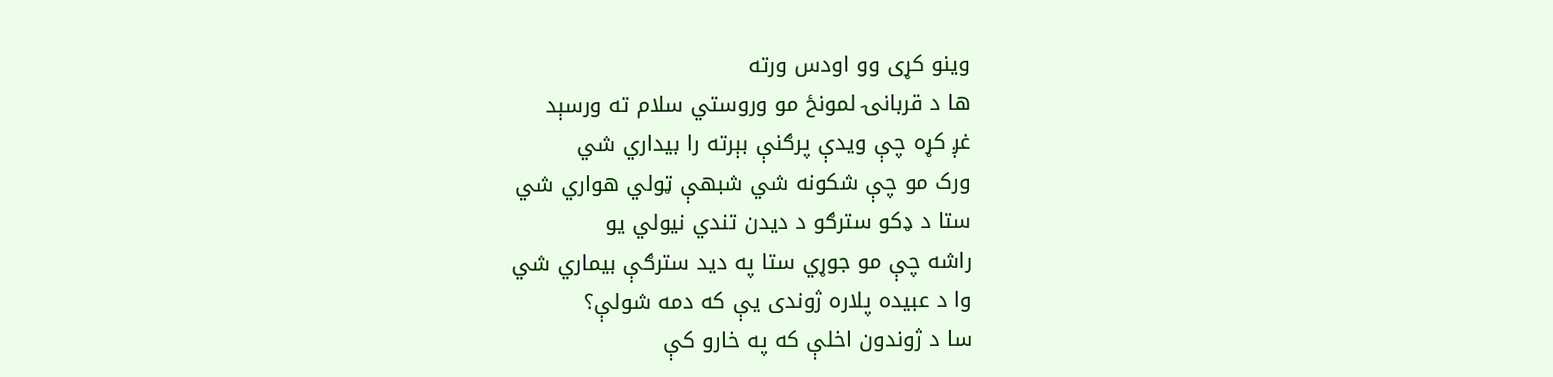وینو کړی وو اودس ورته
ها د قربانۍ لمونځ مو وروستي سلام ته ورسېد
غږ کړه چې ویدې پرګنې بېرته را بیداري شي
ورک مو چې شکونه شي شبهې ټولي هواري شي
ستا د ډکو سترګو د دیدن تندي نیولي یو
راشه چې مو جوړي ستا په دید سترګې بیماري شي
وا د عبیده پلاره ژوندی یې که دمه شولې؟
سا د ژوندون اخلې که په خارو کې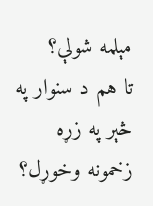مېلمه شولې؟
تا هم د سنوار په څېر په زړه زخمونه وخوړل؟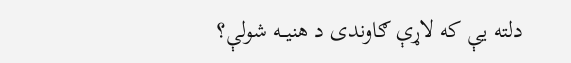دلته یې که لاړې ګاوندی د هنیــه شولې؟